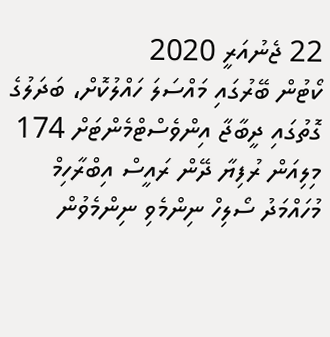22 ޖެނުއަރީ 2020
ކޯޓުން ބޭރުގައި މައްސަލަ ހައްލުކޮށް، ބަދަލުގެ ގޮތުގައި ދީބާޖާ އިންވެސްޓްމެންޓަށް 174 މިލިއަން ރުފިޔާ ދޭން ރައީސް އިބްރާހިމް މުހައްމަދު ސޯލިހް ނިންމެވި ނިންމެވުން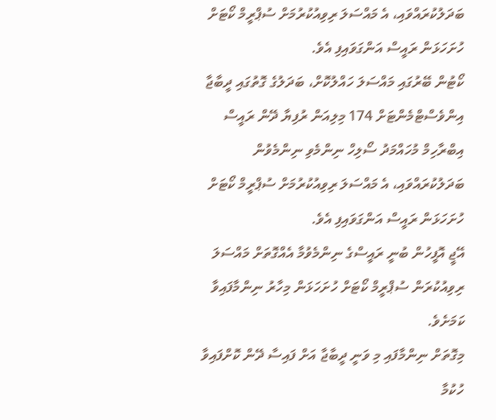ބަދަލުކުރައްވައި، އެ މައްސަލަ ރިވިއުކުރުމަށް ސުޕްރީމް ކޯޓަށް ހުށަހަޅަން ރައީސް އަންގަވައިފި އެވެ.
ކޯޓުން ބޭރުގައި މައްސަލަ ހައްލުކޮށް، ބަދަލުގެ ގޮތުގައި ދީބާޖާ އިންވެސްޓްމެންޓަށް 174 މިލިއަން ރުފިޔާ ދޭން ރައީސް އިބްރާހިމް މުހައްމަދު ސޯލިހް ނިންމެވި ނިންމެވުން ބަދަލުކުރައްވައި، އެ މައްސަލަ ރިވިއުކުރުމަށް ސުޕްރީމް ކޯޓަށް ހުށަހަޅަން ރައީސް އަންގަވައިފި އެވެ.
އޭޖީ އޮފީހުން ބުނީ ރައީސްގެ ނިންމެވުމާ އެއްގޮތަށް މައްސަލަ ރިވިއުކުރަން ސުޕްރީމް ކޯޓަށް ހުށަހަޅަން މިހާރު ނިންމާފައިވާ ކަމަށެވެ.
މިގޮތަށް ނިންމާފައި މި ވަނީ ދީބާޖާ އަށް ފައިސާ ދޭން ކޮށްފައިވާ ހުކުމާ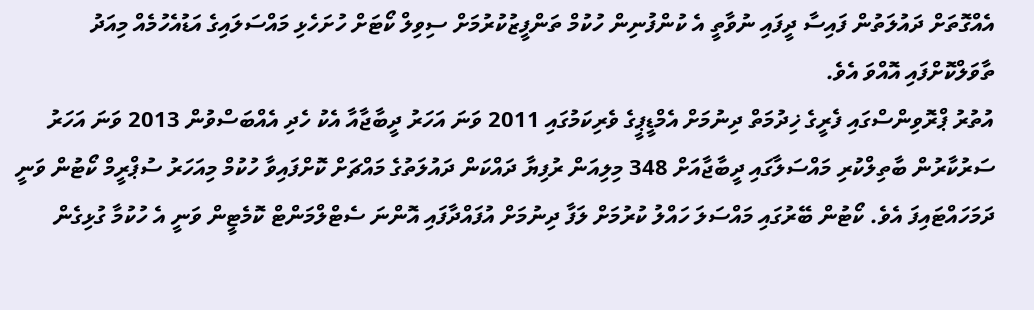އެއްގޮތަށް ދައުލަތުން ފައިސާ ދީފައި ނުވާތީ އެ ކުންފުނިން ހުކުމް ތަންފީޒުކުރުމަށް ސިވިލް ކޯޓަށް ހުށަހެޅި މައްސަލައިގެ އަޑުއެހުމެއް މިއަދު ތާވަލްކޮށްފައި އޮއްވަ އެވެ.
އުތުރު ޕްރޮވިންސްގައި ފެރީގެ ޚިދުމަތް ދިނުމަށް އެމްޑީޕީގެ ވެރިކަމުގައި 2011 ވަނަ އަހަރު ދީބާޖާއާ އެކު ހެދި އެއްބަސްވުން 2013 ވަނަ އަހަރު ސަރުކާރުން ބާތިލްކުރި މައްސަލާގައި ދީބާޖާއަށް 348 މިލިއަން ރުފިޔާ ދައްކަން ދައުލަތުގެ މައްޗަށް ކޮށްފައިވާ ހުކުމް މިއަހަރު ސުޕްރީމް ކޯޓުން ވަނީ ދަމަހައްޓައިފަ އެވެ. ކޯޓުން ބޭރުގައި މައްސަލަ ހައްލު ކުރުމަށް ލަފާ ދިނުމަށް އުފައްދާފައި އޮންނަ ސެޓްލްމަންޓް ކޮމެޓީން ވަނީ އެ ހުކުމާ ގުޅިގެން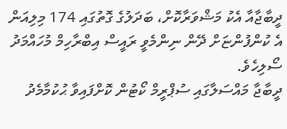ދީބާޖާއާ އެކު މަޝްވަރާކޮށް، ބަދަލުގެ ގޮތުގައި 174 މިލިއަން އެ ކުންފުންޏަށް ދޭން ނިންމެވީ ރައީސް އިބްރާހިމް މުހައްމަދު ސޯލިހެވެ.
ދީބާޖާ މައްސަލާގައި ސުޕްރީމް ކޯޓުން ކޮށްފައިވާ ޙުކުމާމެދު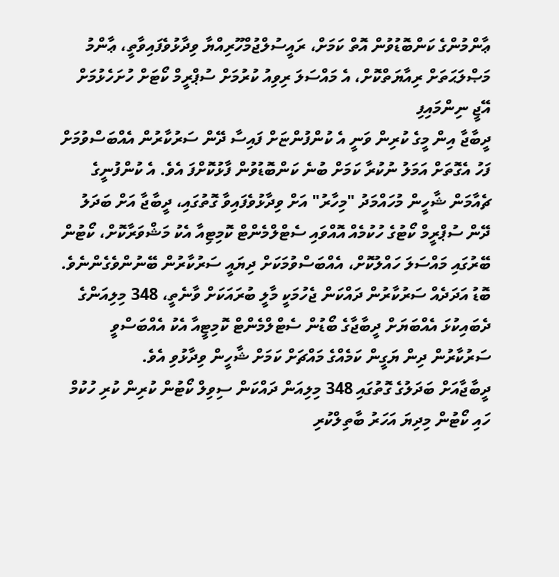ޢާންމުންގެ ކަންބޮޑުވުން އޮތް ކަމަށް، ރައީސުލްޖުމްހޫރިއްޔާ ވިދާޅުވެފައިވާތީ، ޢާންމު މަޞްލަޙަތަށް ރިއާޔަތްކޮށް، އެ މައްސަލަ ރިވިއު ކުރުމަށް ސުޕްރީމް ކޯޓަށް ހުށަހެޅުމަށް އޭޖީ ނިންމައިފި
ދީބާޖާ އިން މީގެ ކުރިން ވަނީ އެ ކުންފުންޏަށް ފައިސާ ދޭން ސަރުކާރުން އެއްބަސްވުމަށް ފަހު އެގޮތަށް އަމަލު ނުކުރާ ކަމަށް ބުނެ ކަންބޮޑުވުން ފާޅުކޮށްފަ އެވެ. އެ ކުންފުނީގެ ޗެއާމަން ޝާހީން މުހައްމަދު "މިހާރު" އަށް ވިދާޅުވެފައިވާ ގޮތުގައި، ދީބާޖާ އަށް ބަދަލު ދޭން ސުޕްރީމް ކޯޓުގެ ހުކުމެއް އޮއްވައި ސެޓްލްމެންޓް ކޮމިޓިއާ އެކު މަޝްވަރާކޮށް، ކޯޓުން ބޭރުގައި މައްސަލަ ހައްލުކޮށް، އެއްބަސްވުމަކަށް ދިޔައީ ސަރުކާރުން ބޭނުންވެގެންނެވެ. ބޮޑު އަދަދެއް ސަރުކާރުން ދައްކަން ޖެހުމަކީ މާލީ ބުރައަކަށް ވާނެތީ، 348 މިލިއަންގެ ދެބައިކުޅަ އެއްބަޔަށް ދީބާޖާގެ ބޯޑުން ސެޓްލްމެންޓް ކޮމިޓީއާ އެކު އެއްބަސްވީ ސަރުކާރުން ދިން ޔަގީން ކަމެއްގެ މައްޗަށް ކަމަށް ޝާހީން ވިދާޅުވި އެވެ.
ދީބާޖާއަށް ބަދަލުގެ ގޮތުގައި 348 މިލިއަން ދައްކަން ސިވިލް ކޯޓުން ކުރިން ކުރި ހުކުމް ހައި ކޯޓުން މިދިޔަ އަހަރު ބާތިލްކުރި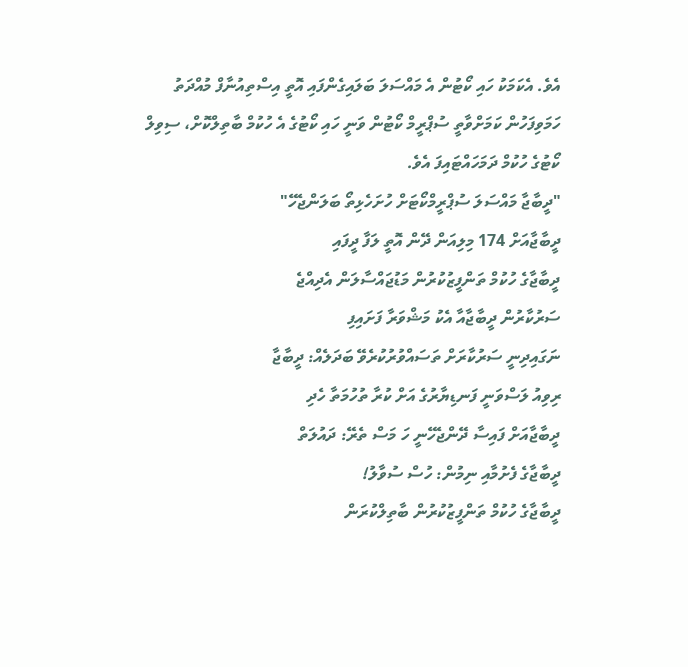އެވެ. އެކަމަކު ހައި ކޯޓުން އެ މައްސަލަ ބަލައިގެންފައި އޮތީ އިސްތިއުނާފް މުއްދަތު ހަމަވިފަހުން ކަމަށްވާތީ ސުޕްރީމް ކޯޓުން ވަނީ ހައި ކޯޓުގެ އެ ހުކުމް ބާތިލްކޮށް، ސިވިލް ކޯޓުގެ ހުކުމް ދަމަހައްޓައިފަ އެވެ.
"ދީބާޖާ މައްސަލަ ސުޕްރީމްކޯޓަށް ހުށަހެޅިތޯ ބަލަންޖެހޭ"
ދީބާޖާއަށް 174 މިލިއަން ދޭން އޮތީ ލަފާ ދީފައި
ދީބާޖާގެ ހުކުމް ތަންފީޒުކުރުން މަޑުޖައްސާލަން އެދިއްޖެ
ސަރުކާރުން ދީބާޖާއާ އެކު މަޝްވަރާ ފަށައިފި
ނަގައިދިނީ ސަރުކާރަށް ތަސައްވުރުކުރެވޭ ބަދަލެއް: ދީބާޖާ
ރިވިއު ލަސްވަނީ ފަނޑިޔާރުގެ އަށް ކުރާ ތުހުމަތާ ހެދި
ދީބާޖާއަށް ފައިސާ ދޭންޖެހޭނީ ހަ މަސް ތެރޭ: ދައުލަތް
ދީބާޖާގެ ފެށުމާއި ނިމުން: ހުސް ސުވާލު!
ދީބާޖާގެ ހުކުމް ތަންފީޒުކުރުން ބާތިލްކުރަން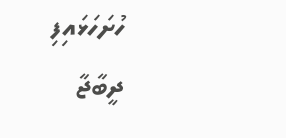ހުށަހަޅައިފި
ދީބާޖާ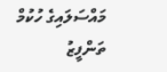މައްސަލައިގެ ހުކުމް ތަންފީޒު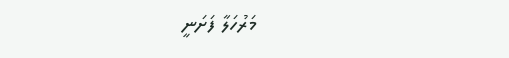މަރުހަލާ ފަށަނީ